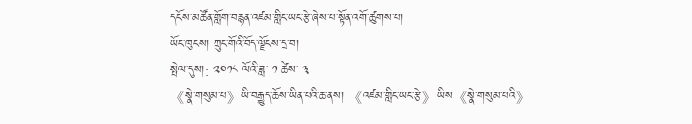དངོས་མཚོན་གློག་བརྙན་འཛམ་གླིང་ཡང་རྩེ་ཞེས་པ་སྟོན་འགོ་ཚུགས་པ།
ཡོང་ཁུངས། ཀྲུང་གོའི་བོད་ལྗོངས་དྲ་བ།
སྤེལ་དུས།: ༢༠༡༨ ལོའི་ཟླ་ ༡ ཚེས་ ༣
《སྣེ་གསུམ་པ》ཡི་བརྒྱུད་ཆོས་ཡིན་པའི་ཆ་ནས། 《འཛམ་གླིང་ཡང་རྩེ》ཡིས《སྣེ་གསུམ་པའི》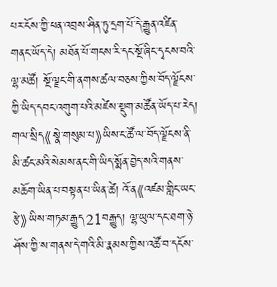པར་ངོས་ཀྱི་ཕན་འབྲས་ཤིན་ཏུ་དྲག་པོ་དེ་རྒྱུན་འཛིན་གནང་ཡོད་དེ། མཐོན་པོ་གངས་རི་དང་སྔོ་ཞིང་དྭངས་བའི་ལྷ་མཚོ། སྔོ་ལྗང་གི་ནགས་ཚལ་བཅས་ཀྱིས་བོད་ལྗོངས་ཀྱི་ཡིད་དབང་འགུག་པའི་མཛེས་སྡུག་མཚོན་ཡོད་པ་རེད། གལ་སྲིད《སྣེ་གསུམ་པ》ཡིས་ང་ཚོ་ལ་བོད་ལྗོངས་ནི་མི་ཚང་མའི་སེམས་ནང་གི་ཡིད་སྨོན་བྱེད་སའི་གནས་མཆོག་ཡིན་པ་བསྟན་པ་ཡིན་ཚེ། འོ་ན《འཛམ་གླིང་ཡང་རྩེ》ཡིས་གཏམ་རྒྱུད21བརྒྱུད། ལྷ་ཡུལ་དང་ཐག་ཉེ་ཤོས་ཀྱི་ས་གནས་དེ་གའི་མི་རྣམས་ཀྱིས་འཚོ་བ་དངོས་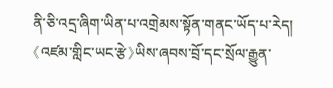ནི་ཅི་འདྲ་ཞིག་ཡིན་པ་འགྲེམས་སྟོན་གནང་ཡོད་པ་རེད།
《འཛམ་གླིང་ཡང་རྩེ》ཡིས་ཞབས་བྲོ་དང་སྲོལ་རྒྱུན་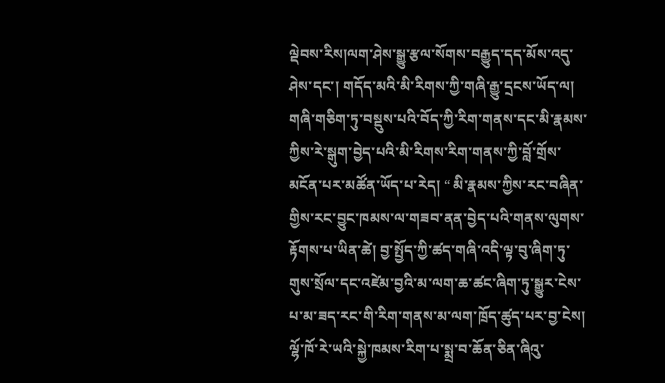ལྡེབས་རིས།ལག་ཤེས་སྒྱུ་རྩལ་སོགས་བརྒྱུད་དད་མོས་འདུ་ཤེས་དང་། གདོད་མའི་མི་རིགས་ཀྱི་གཞི་རྒྱུ་དྲངས་ཡོད་ལ། གཞི་གཅིག་ཏུ་བསྡུས་པའི་བོད་ཀྱི་རིག་གནས་དང་མི་རྣམས་ཀྱིས་རེ་སྒུག་བྱེད་པའི་མི་རིགས་རིག་གནས་ཀྱི་བློ་གྲོས་མངོན་པར་མཚོན་ཡོད་པ་རེད། “ མི་རྣམས་ཀྱིས་རང་བཞིན་གྱིས་རང་བྱུང་ཁམས་ལ་གཟབ་ནན་བྱེད་པའི་གནས་ལུགས་རྟོགས་པ་ཡིན་ཚེ། བྱ་སྤྱོད་ཀྱི་ཚད་གཞི་འདི་ལྟ་བུ་ཞིག་ཏུ་གུས་སྲོལ་དང་འཛེམ་བྱའི་མ་ལག་ཆ་ཚང་ཞིག་ཏུ་སྒྱུར་ངེས་པ་མ་ཟད་རང་གི་རིག་གནས་མ་ལག་ཁྲོད་ཚུད་པར་བྱ་ངེས། ལྷོ་ཁོ་རེ་ཡའི་སྐྱེ་ཁམས་རིག་པ་སྨྲ་བ་ཆོན་ཅིན་ཞིའུ་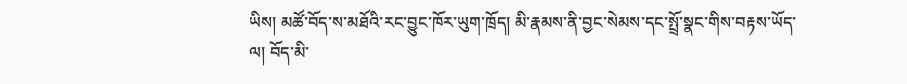ཡིས། མཚོ་བོད་ས་མཐོའི་རང་བྱུང་ཁོར་ཡུག་ཁྲོད། མི་རྣམས་ནི་བྱང་སེམས་དང་སྤྲོ་སྣང་གིས་བརྟས་ཡོད་ལ། བོད་མི་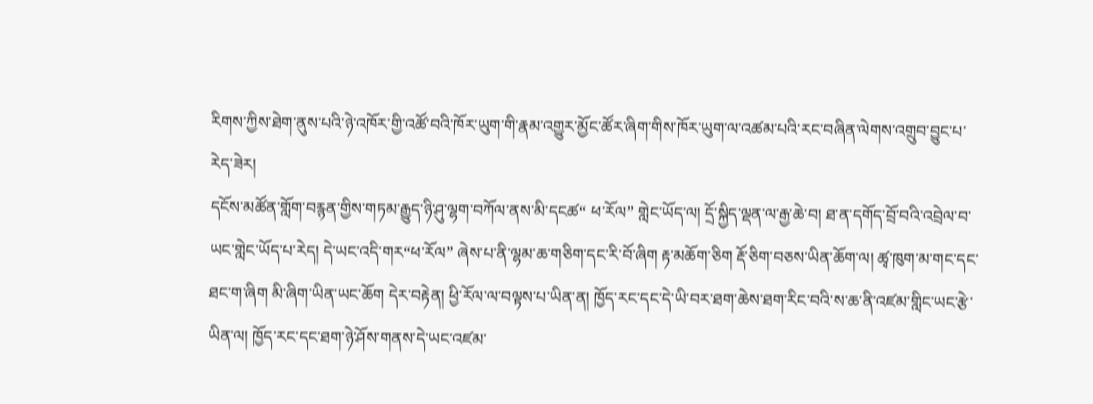རིགས་ཀྱིས་ཐེག་ནུས་པའི་ཉེ་འཁོར་གྱི་འཚོ་བའི་ཁོར་ཡུག་གི་རྣམ་འགྱུར་མྱོང་ཚོར་ཞིག་གིས་ཁོར་ཡུག་ལ་འཚམ་པའི་རང་བཞིན་ལེགས་འགྲུབ་བྱུང་པ་རེད་ཟེར།
དངོས་མཚོན་གློག་བརྙན་གྱིས་གཏམ་རྒྱུད་ཉི་ཤུ་ལྷག་བཀོལ་ནས་མི་དངཚ“ ཕ་རོལ” གླེང་ཡོད་ལ། དྲོ་སྐྱིད་ལྡན་ལ་རྒྱ་ཆེ་བ། ཐ་ན་དགོད་བྲོ་བའི་འབྲེལ་བ་ཡང་གླེང་ཡོད་པ་རེད། དེ་ཡང་འདི་གར“ཕ་རོལ” ཞེས་པ་ནི་ལྷམ་ཆ་གཅིག་དང་རི་བོ་ཞིག རྟ་མཆོག་ཅིག རྡོ་ཅིག་བཅས་ཡིན་ཆོག་ལ། ཚྭ་ཁུག་མ་གང་དང་ཐང་ག་ཞིག མི་ཞིག་ཡིན་ཡང་ཆོག དེར་བརྟེན། ཕྱི་རོལ་ལ་བལྟས་པ་ཡིན་ན། ཁྱོད་རང་དང་དེ་ཡི་བར་ཐག་ཆེས་ཐག་རིང་བའི་ས་ཆ་ནི་འཛམ་གླིང་ཡང་རྩེ་ཡིན་ལ། ཁྱོད་རང་དང་ཐག་ཉེ་ཤོས་གནས་དེ་ཡང་འཛམ་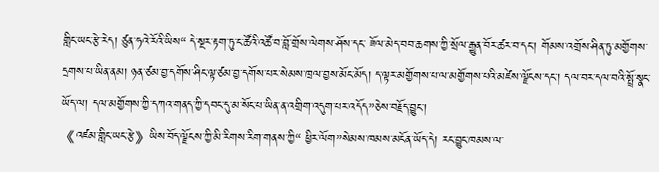གླིང་ཡང་རྩེ་རེད། ཙུན་ཧའེ་རོའི་ཡིས“ དེ་སྔར་རྟག་ཏུ་ང་ཚོའི་འཚོ་བ་བློ་གྲོས་ལེགས་ཤོས་དང་ ཟོལ་མེད་བབ་ཆགས་ཀྱི་སྲོལ་རྒྱུན་བོར་ཚར་བ་དང་། གོམས་འགྲོས་ཤིན་ཏུ་མགྱོགས་དྲགས་པ་ཡིན་ནམ། ཉན་ཙམ་བྱ་དགོས་ཤིང་ལྟ་ཙམ་བྱ་དགོས་པར་སེམས་ཁྲལ་བྱས་མོང་མོད། ད་ལྟར་མགྱོགས་པ་ལ་མགྱོགས་པའི་མཛེས་ལྗོངས་དང་། དལ་བར་དལ་བའི་སྤྲོ་སྣང་ཡོད་ལ། དལ་མགྱོགས་ཀྱི་དཀའ་གནད་ཀྱི་དབང་དུ་མ་སོང་པ་ཡིན་ན་འགྲིག་འདུག་པར་འདོད”ཅེས་བརྗོད་བྱུང་།
《འཛམ་གླིང་ཡང་རྩེ》ཡིས་བོད་ལྗོངས་ཀྱི་མི་རིགས་རིག་གནས་ཀྱི“ ཕྱིར་ལོག”སེམས་ཁམས་མངོན་ཡོད་དེ། རང་བྱུང་ཁམས་ལ་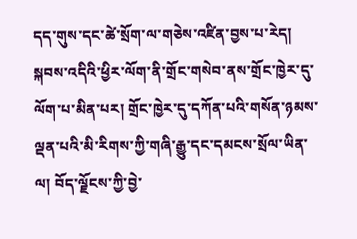དད་གུས་དང་ཚེ་སྲོག་ལ་གཅེས་འཛིན་བྱས་པ་རེད། སྐབས་འདིའི་ཕྱིར་ལོག་ནི་གྲོང་གསེབ་ནས་གྲོང་ཁྱེར་དུ་ལོག་པ་མིན་པར། གྲོང་ཁྱེར་དུ་དཀོན་པའི་གསོན་ཉམས་ལྡན་པའི་མི་རིགས་ཀྱི་གཞི་རྒྱུ་དང་དམངས་སྲོལ་ཡིན་ལ། བོད་ལྗོངས་ཀྱི་བྱེ་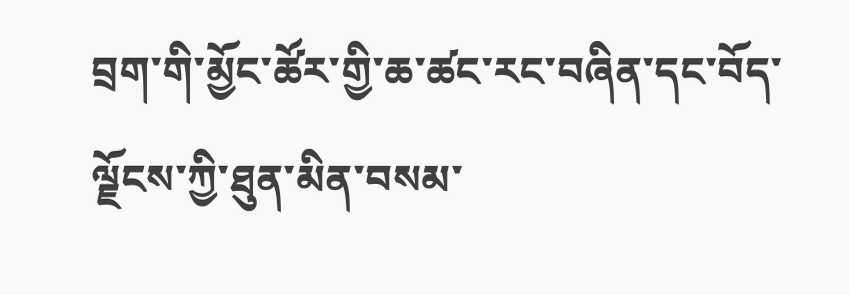བྲག་གི་མྱོང་ཚོར་གྱི་ཆ་ཚང་རང་བཞིན་དང་བོད་ལྗོངས་ཀྱི་ཐུན་མིན་བསམ་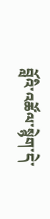བློའི་འཚོལ་སྙེག་དེ་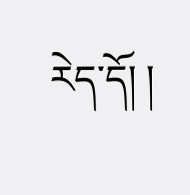རེད་དོ། །